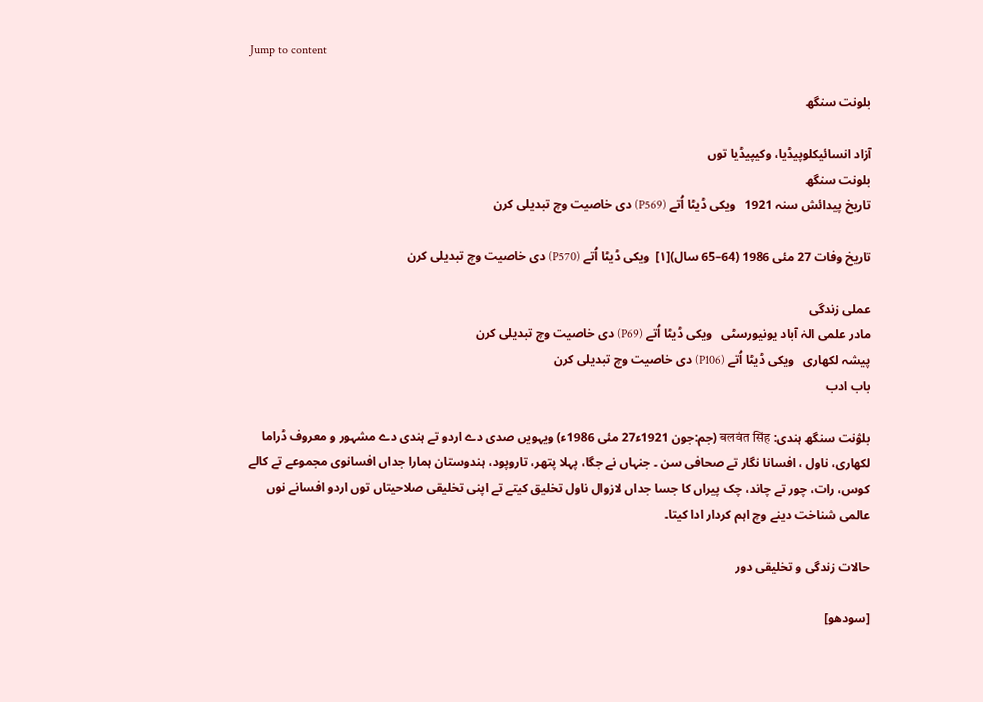Jump to content

بلونت سنگھ

آزاد انسائیکلوپیڈیا، وکیپیڈیا توں
بلونت سنگھ
تاریخ پیدائش سنہ 1921   ویکی ڈیٹا اُتے (P569) دی خاصیت وچ تبدیلی کرن

تاریخ وفات 27 مئی 1986 (64–65 سال)[۱]  ویکی ڈیٹا اُتے (P570) دی خاصیت وچ تبدیلی کرن

عملی زندگی
مادر علمی الہٰ آباد یونیورسٹی   ویکی ڈیٹا اُتے (P69) دی خاصیت وچ تبدیلی کرن
پیشہ لکھاری   ویکی ڈیٹا اُتے (P106) دی خاصیت وچ تبدیلی کرن
باب ادب

بلۋنت سنگھ ہندی: बलवंत सिंह (جم:جون 1921ء27 مئی 1986ء) ویہويں صدی دے اردو تے ہندی دے مشہور و معروف ڈراما لکھاری، ناول ، افسانا نگار تے صحافی سن ۔ جنہاں نے جگا، پہلا پتھر، تاروپود، ہندوستان ہمارا جداں افسانوی مجموعے تے کالے کوس، رات، چور تے چاند، چک پیراں کا جسا جداں لازوال ناول تخلیق کیتے تے اپنی تخلیقی صلاحیتاں توں اردو افسانے نوں عالمی شناخت دینے وچ اہم کردار ادا کيتا۔

حالات زندگی و تخلیقی دور

[سودھو]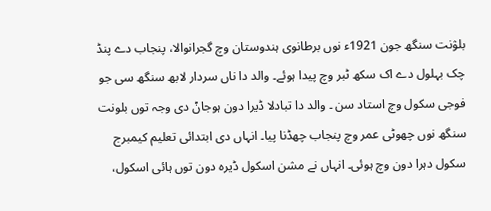بلۋنت سنگھ جون 1921ء نوں برطانوی ہندوستان وچ گجرانوالا، پنجاب دے پنڈ چک بہلول دے اک سکھ ٹبر وچ پیدا ہوئے۔ والد دا ناں سردار لابھ سنگھ سی جو فوجی سکول وچ استاد سن ۔ والد دا تبادلا ڈیرا دون ہوجاݨ دی وجہ توں بلونت سنگھ نوں چھوٹی عمر وچ پنجاب چھڈنا پيا۔ انہاں دی ابتدائی تعلیم کیمبرج سکول دہرا دون وچ ہوئی۔ انہاں نے مشن اسکول ڈیرہ دون توں ہائی اسکول،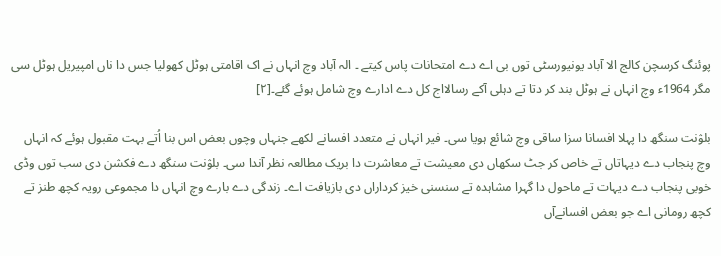پوئنگ کرسچن کالج الا آباد یونیورسٹی توں بی اے دے امتحانات پاس کیتے ۔ الہ آباد وچ انہاں نے اک اقامتی ہوٹل کھولیا جس دا ناں امپیریل ہوٹل سی مگر 1964ء وچ انہاں نے ہوٹل بند کر دتا تے دہلی آکے رسالااج کل دے ادارے وچ شامل ہوئے گئے۔[۲]

بلۋنت سنگھ دا پہلا افسانا سزا ساقی وچ شائع ہويا سی۔ فیر انہاں نے متعدد افسانے لکھے جنہاں وچوں بعض اس بنا اُتے بہت مقبول ہوئے کہ انہاں وچ پنجاب دے دیہاتاں تے خاص کر جٹ سکھاں دی معیشت تے معاشرت دا بریک مطالعہ نظر آندا سی۔ بلۋنت سنگھ دے فکشن دی سب توں وڈی خوبی پنجاب دے دیہات تے ماحول دا گہرا مشاہدہ تے سنسنی خیز کرداراں دی بازیافت اے۔ زندگی دے بارے وچ انہاں دا مجموعی رویہ کچھ طنز تے کچھ رومانی اے جو بعض افسانےآں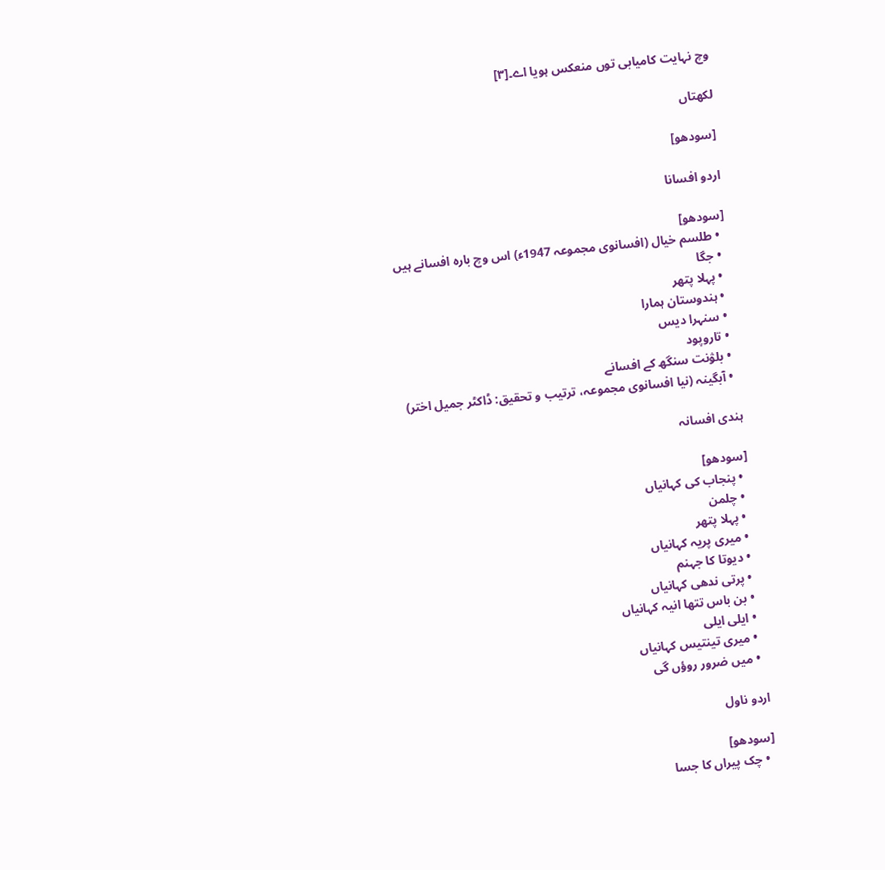وچ نہایت کامیابی توں منعکس ہويا اے۔[۳]

لکھتاں

[سودھو]

اردو افسانا

[سودھو]
  • طلسم خیال (افسانوی مجموعہ 1947ء) اس وچ بارہ افسانے ہیں
  • جگا
  • پہلا پتھر
  • ہندوستان ہمارا
  • سنہرا دیس
  • تاروپود
  • بلۋنت سنگھ کے افسانے
  • آبگینہ (نیا افسانوی مجموعہ، ترتیب و تحقیق: ڈاکٹر جمیل اختر)

ہندی افسانہ

[سودھو]
  • پنجاب کی کہانیاں
  • چلمن
  • پہلا پتھر
  • میری پریہ کہانیاں
  • دیوتا کا جہنم
  • پرتی ندھی کہانیاں
  • بن باس تتھا انیہ کہانیاں
  • ایلی ایلی
  • میری تینتیس کہانیاں
  • میں ضرور روؤں گی

اردو ناول

[سودھو]
  • چک پیراں کا جسا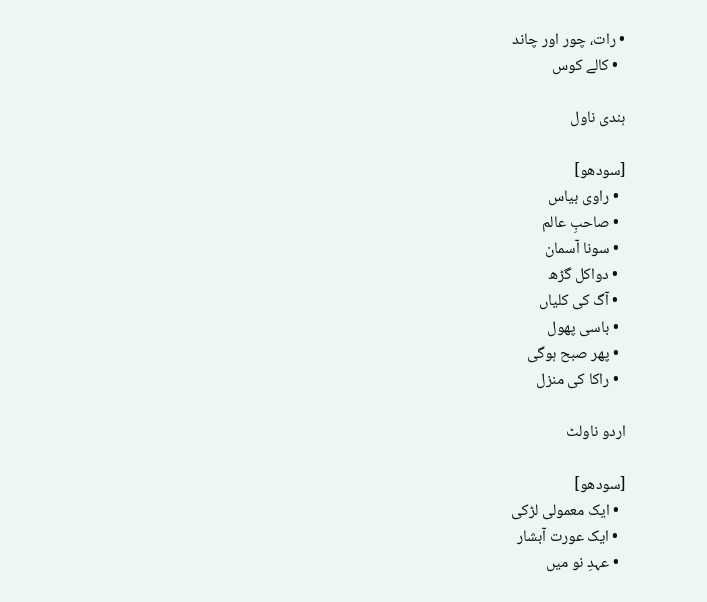• رات، چور اور چاند
  • کالے کوس

ہندی ناول

[سودھو]
  • راوی بیاس
  • صاحبِ عالم
  • سونا آسمان
  • دواکل گڑھ
  • آگ کی کلیاں
  • باسی پھول
  • پھر صبح ہوگی
  • راکا کی منزل

اردو ناولٹ

[سودھو]
  • ایک معمولی لڑکی
  • ایک عورت آبشار
  • عہدِ نو میں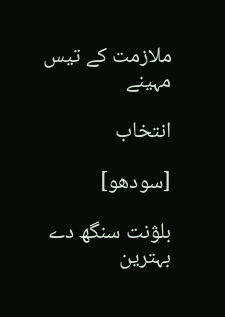ملازمت کے تیس مہینے

انتخاب

[سودھو]

بلۋنت سنگھ دے بہترین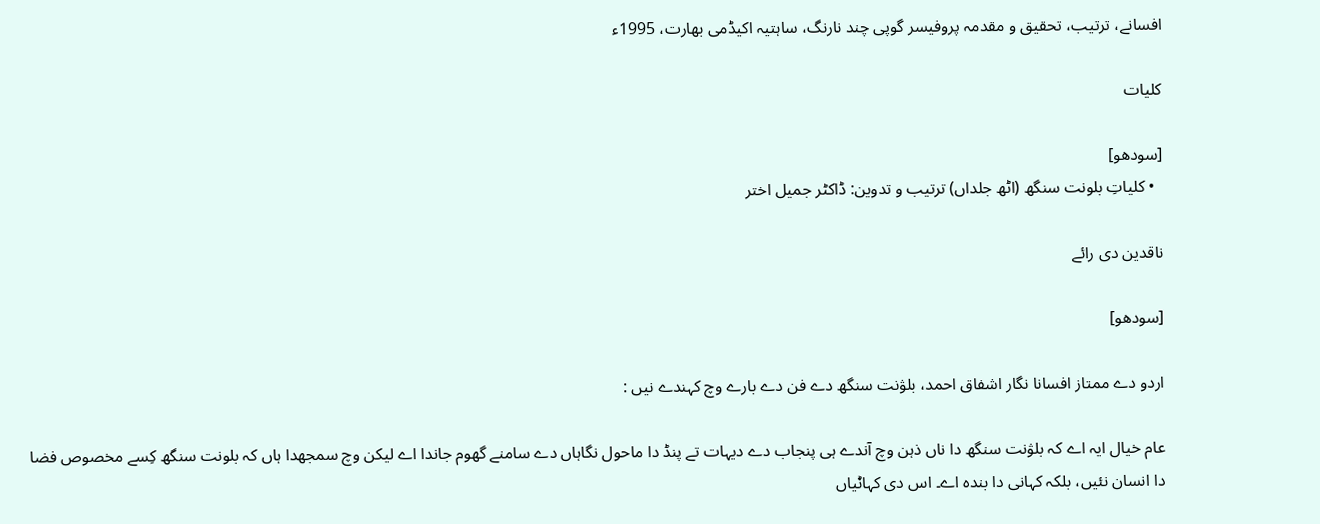افسانے، ترتیب، تحقیق و مقدمہ پروفیسر گوپی چند نارنگ، ساہتیہ اکیڈمی بھارت، 1995ء

کلیات

[سودھو]
  • کلیاتِ بلونت سنگھ (اٹھ جلداں) ترتیب و تدوین: ڈاکٹر جمیل اختر

ناقدین دی رائے

[سودھو]

اردو دے ممتاز افسانا نگار اشفاق احمد، بلۋنت سنگھ دے فن دے بارے وچ کہندے نيں :

عام خیال ایہ اے کہ بلۋنت سنگھ دا ناں ذہن وچ آندے ہی پنجاب دے دیہات تے پنڈ دا ماحول نگاہاں دے سامنے گھوم جاندا اے لیکن وچ سمجھدا ہاں کہ بلونت سنگھ کِسے مخصوص فضا دا انسان نئيں، بلکہ کہانی دا بندہ اے۔ اس دی کہاݨیاں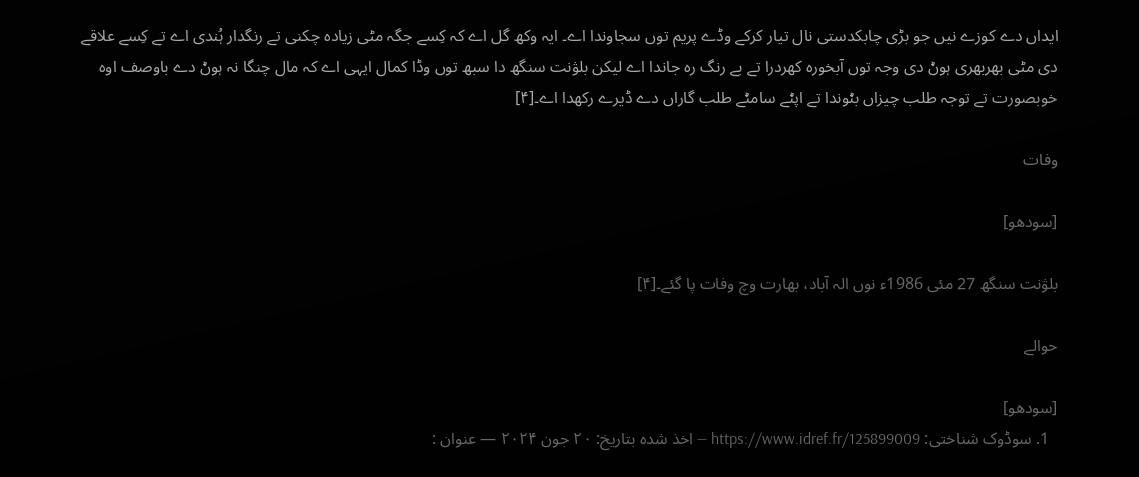ایداں دے کوزے نيں جو بڑی چابکدستی نال تیار کرکے وڈے پریم توں سجاوندا اے۔ ایہ وکھ گل اے کہ کِسے جگہ مٹی زیادہ چکنی تے رنگدار ہُندی اے تے کِسے علاقے دی مٹی بھربھری ہوݨ دی وجہ توں آبخورہ کھردرا تے بے رنگ رہ جاندا اے لیکن بلۋنت سنگھ دا سبھ توں وڈا کمال ایہی اے کہ مال چنگا نہ ہوݨ دے باوصف اوہ خوبصورت تے توجہ طلب چیزاں بݨوندا تے اپݨے سامݨے طلب گاراں دے ڈیرے رکھدا اے۔[۴]

وفات

[سودھو]

بلۋنت سنگھ 27 مئی 1986ء نوں الہ آباد، بھارت وچ وفات پا گئے۔[۴]

حوالے

[سودھو]
  1. سوڈوک شناختی: https://www.idref.fr/125899009 — اخذ شدہ بتاریخ: ۲۰ جون ۲۰۲۴ — عنوان :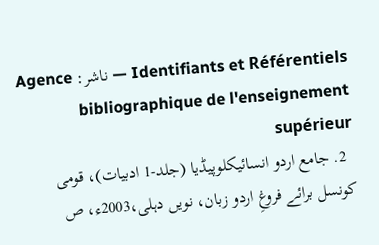Identifiants et Référentiels — ناشر: Agence bibliographique de l'enseignement supérieur
  2. جامع اردو انسائیکلوپیڈیا (جلد-1 ادبیات)، قومی کونسل برائے فروغِ اردو زبان، نويں دہلی،2003ء، ص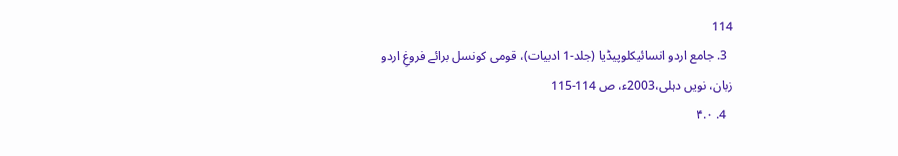114
  3. جامع اردو انسائیکلوپیڈیا (جلد-1 ادبیات)، قومی کونسل برائے فروغِ اردو زبان، نويں دہلی،2003ء، ص 114-115
  4. ۴.۰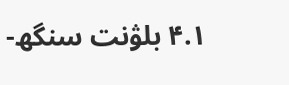۴.۱ بلۋنت سنگھ-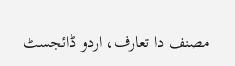مصنف دا تعارف، اردو ڈائجسٹ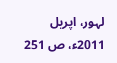لہور، اپریل 2011ء، ص 251